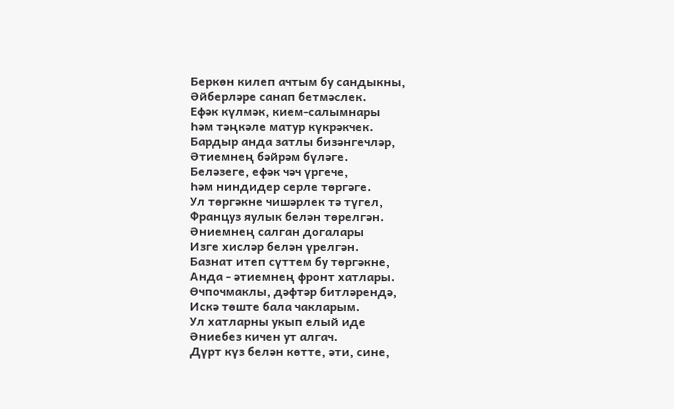Беркөн килеп ачтым бу сандыкны,
Әйберләре санап бетмәслек.
Ефәк күлмәк, кием-салымнары
Һәм тәңкәле матур күкрәкчек.
Бардыр анда затлы бизәнгечләр,
Әтиемнең бәйрәм бүләге.
Беләзеге, ефәк чәч үргече,
Һәм ниндидер серле төргәге.
Ул төргәкне чишәрлек тә түгел,
Француз яулык белән төрелгән.
Әниемнең салган догалары
Изге хисләр белән үрелгән.
Базнат итеп сүттем бу төргәкне,
Анда - әтиемнең фронт хатлары.
Өчпочмаклы, дәфтәр битләрендә,
Искә төште бала чакларым.
Ул хатларны укып елый иде
Әниебез кичен ут алгач.
Дүрт күз белән көтте, әти, сине,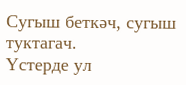Сугыш беткәч, сугыш туктагач.
Үстерде ул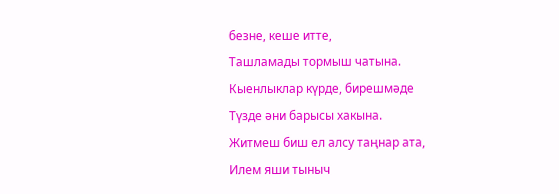безне, кеше итте,
Ташламады тормыш чатына.
Кыенлыклар күрде, бирешмәде
Түзде әни барысы хакына.
Житмеш биш ел алсу таңнар ата,
Илем яши тыныч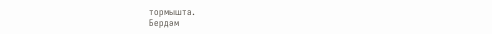тормышта.
Бердәм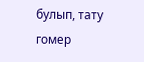булып, тату гомер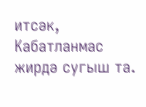итсәк,
Кабатланмас жирдә сугыш та.